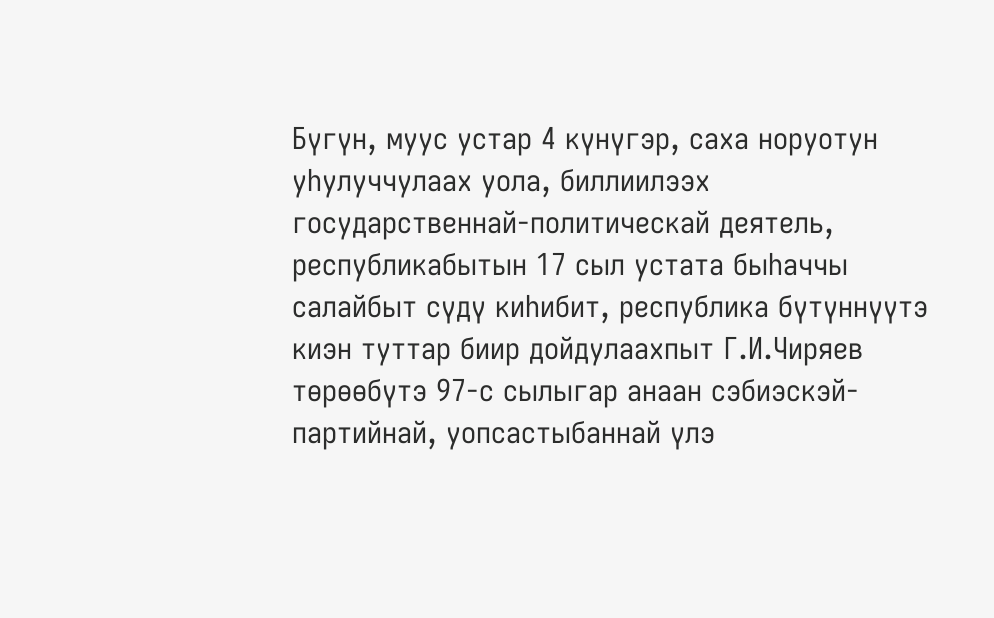Бүгүн, муус устар 4 күнүгэр, саха норуотун уһулуччулаах уола, биллиилээх государственнай-политическай деятель, республикабытын 17 сыл устата быһаччы салайбыт сүдү киһибит, республика бүтүннүүтэ киэн туттар биир дойдулаахпыт Г.И.Чиряев төрөөбүтэ 97-с сылыгар анаан сэбиэскэй-партийнай, уопсастыбаннай үлэ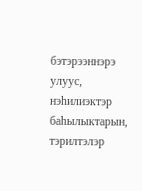бэтэрээннэрэ улуус, нэһилиэктэр баһылыктарын, тэрилтэлэр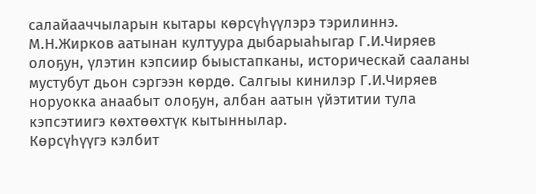салайааччыларын кытары көрсүһүүлэрэ тэрилиннэ.
М.Н.Жирков аатынан култуура дыбарыаһыгар Г.И.Чиряев олоҕун, үлэтин кэпсиир быыстапканы, историческай сааланы мустубут дьон сэргээн көрдө. Салгыы кинилэр Г.И.Чиряев норуокка анаабыт олоҕун, албан аатын үйэтитии тула кэпсэтиигэ көхтөөхтүк кытыннылар.
Көрсүһүүгэ кэлбит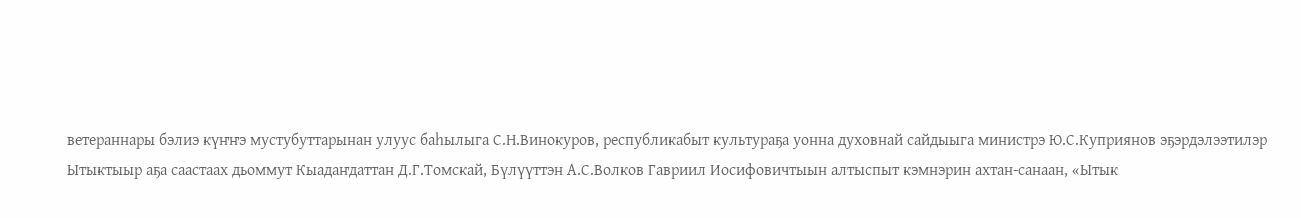ветераннары бэлиэ күҥҥэ мустубуттарынан улуус баһылыга С.Н.Винокуров, республикабыт культураҕа уонна духовнай сайдыыга министрэ Ю.С.Куприянов эҕэрдэлээтилэр
Ытыктыыр аҕа саастаах дьоммут Кыадаҥдаттан Д.Г.Томскай, Бүлүүттэн А.С.Волков Гавриил Иосифовичтыын алтыспыт кэмнэрин ахтан-санаан, «Ытык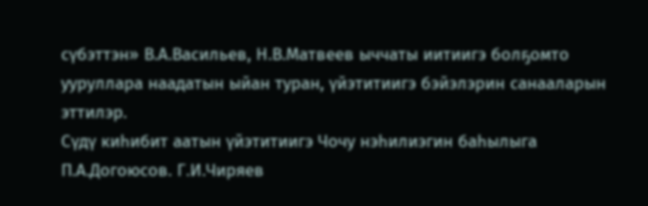сүбэттэн» В.А.Васильев, Н.В.Матвеев ыччаты иитиигэ болҕомто ууруллара наадатын ыйан туран, үйэтитиигэ бэйэлэрин санааларын эттилэр.
Сүдү киһибит аатын үйэтитиигэ Чочу нэһилиэгин баһылыга П.А.Догоюсов. Г.И.Чиряев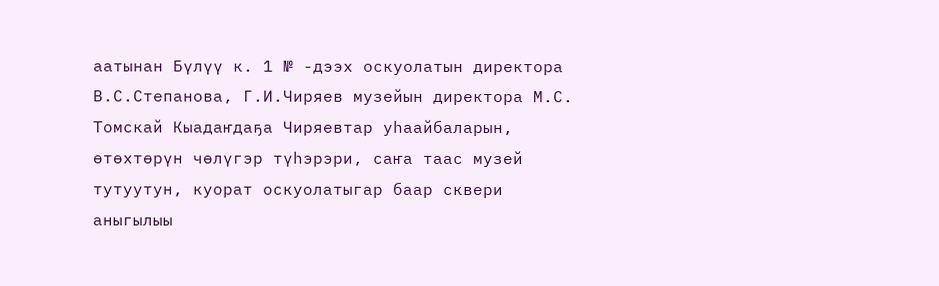аатынан Бүлүү к. 1 № -дээх оскуолатын директора В.С.Степанова, Г.И.Чиряев музейын директора М.С. Томскай Кыадаҥдаҕа Чиряевтар уһаайбаларын, өтөхтөрүн чөлүгэр түһэрэри, саҥа таас музей тутуутун, куорат оскуолатыгар баар сквери аныгылыы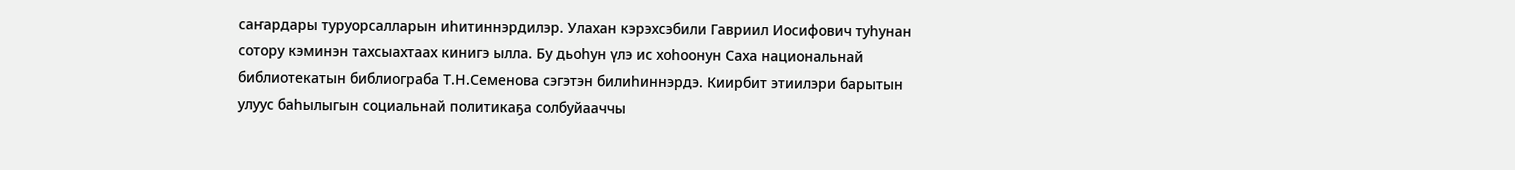саҥардары туруорсалларын иһитиннэрдилэр. Улахан кэрэхсэбили Гавриил Иосифович туһунан сотору кэминэн тахсыахтаах кинигэ ылла. Бу дьоһун үлэ ис хоһоонун Саха национальнай библиотекатын библиограба Т.Н.Семенова сэгэтэн билиһиннэрдэ. Киирбит этиилэри барытын улуус баһылыгын социальнай политикаҕа солбуйааччы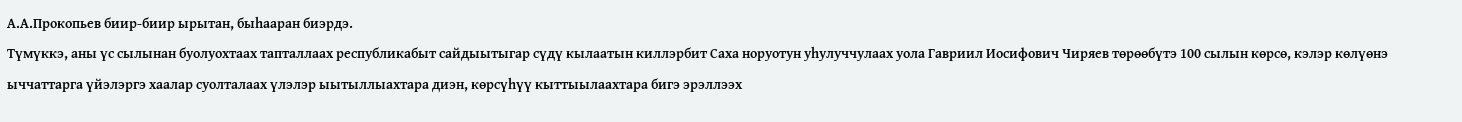А.А.Прокопьев биир-биир ырытан, быһааран биэрдэ.
Түмүккэ, аны үс сылынан буолуохтаах тапталлаах республикабыт сайдыытыгар сүдү кылаатын киллэрбит Саха норуотун уһулуччулаах уола Гавриил Иосифович Чиряев төрөөбүтэ 100 сылын көрсө, кэлэр көлүөнэ ыччаттарга үйэлэргэ хаалар суолталаах үлэлэр ыытыллыахтара диэн, көрсүһүү кыттыылаахтара бигэ эрэллээх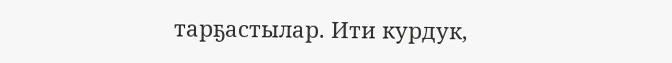тарҕастылар. Ити курдук,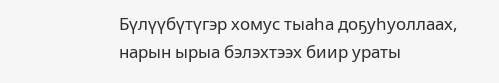Бүлүүбүтүгэр хомус тыаһа доҕуһуоллаах, нарын ырыа бэлэхтээх биир ураты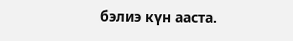бэлиэ күн ааста.